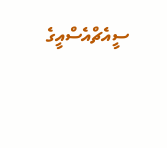ސީއެޗްއެސްއީގެ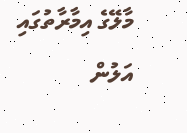މާލޭގެ އިމާރާތުގައި އަލުން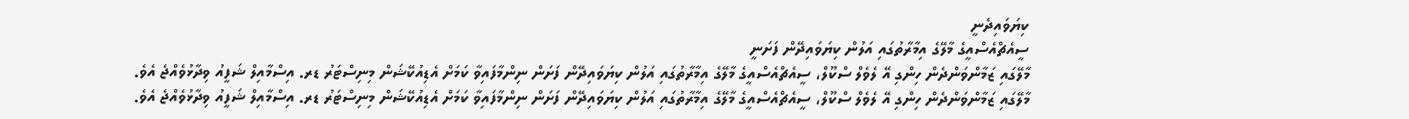ކިޔަވައިދެނީ
ސީއެޗްއެސްއީގެ މާލޭގެ އިމާރާތުގައި އަލުން ކިޔަވައިދޭން ފަށަނީ
މާލޭގައި ޒަމާންވަންދެން ހިންގި އޭ ލެވެލް ސްކޫލް، ސީއެޗްއެސްއީގެ މާލޭގެ އިމާރާތުގައި އަލުން ކިޔަވައިދޭން ފަށަން ނިންމާފައިވާ ކަމަށް އެޑިއުކޭޝަން މިނިސްޓަރު ޑރ. އިސްމާއިލް ޝަފީއު ވިދާޅުވެއްޖެ އެވެ.
މާލޭގައި ޒަމާންވަންދެން ހިންގި އޭ ލެވެލް ސްކޫލް، ސީއެޗްއެސްއީގެ މާލޭގެ އިމާރާތުގައި އަލުން ކިޔަވައިދޭން ފަށަން ނިންމާފައިވާ ކަމަށް އެޑިއުކޭޝަން މިނިސްޓަރު ޑރ. އިސްމާއިލް ޝަފީއު ވިދާޅުވެއްޖެ އެވެ.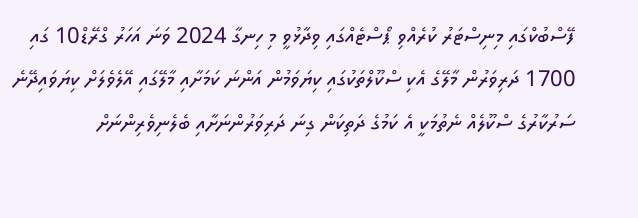ފޭސްބުކްގައި މިނިސްޓަރު ކުރެއްވި ޕޯސްޓެއްގައި ވިދާޅުވީ މި ހިނގާ 2024 ވަނަ އަހަރު ގްރޭޑް10 ގައި 1700 ދަރިވަރުން މާލޭގެ އެކި ސްކޫލްތަކުގައި ކިޔަވަމުން އަންނަ ކަމަށާއި މާލޭގައި އޭލެވެލަށް ކިޔަވައިދޭނެ ސަރުކާރުގެ ސްކޫލެއް ނެތުމަކީ އެ ކަމުގެ ދަތިކަން ގިނަ ދަރިވަރުންނަށާއި ބެލެނިވެރިންނަށް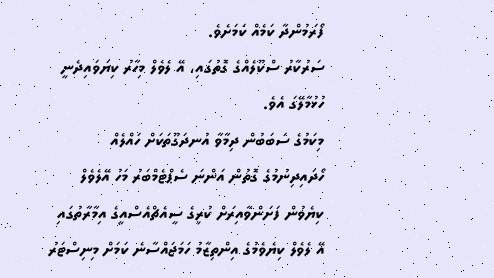ފޯރަމުންދާ ކަމެއް ކަމަށެވެ.
ސަރުކާރު ސްކޫލެއްގެ ގޮތުގައި، އޭ ލެވެލް މިހާރު ކިޔަވައިދެނީ ހުޅުމާލޭގަ އެވެ.
މިކަމުގެ ސަބަބުން ދިމާވާ އުނދަގޫތަކަށް ހައްލެއް ހޯދައިދިނުމުގެ ގޮތުން އަންނަ ސެޕްޓެމްބަރު މަހު އޭލެވެލް ކިޔެވުން ފަށަންވާއިރަށް ކުރީގެ ސީއެޗްއެސްއީގެ އިމާރާތުގައި އޭ ލެވެލް ކިޔެވެމުގެ އިންތިޒާމު ހަމަޖައްސާނެ ކަމަށް މިނިސްޓަރު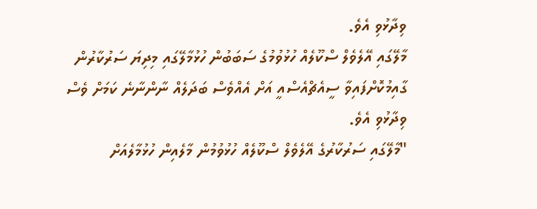ވިދާޅުވި އެވެ.
މާލޭގައި އޭލެވެލް ސްކޫލެއް ހުޅުވުމުގެ ސަބަބުން ހުޅުމާލޭގައި މިދިޔަ ސަރުކާރުން ގާއިމުކޮށްފައިވާ ސީއެޗްއެސްއީ އަށް އެއްވެސް ބަދަލެއް ނާންނާނެ ކަމަށް ވެސް ވިދާޅުވި އެވެ.
"މާލޭގައި ސަރުކާރުގެ އޭލެވެލް ސްކޫލެއް ހުޅުވުމުން މާލެއިން ހުޅުމާލެއަށް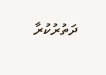ދަތުރުކުރާ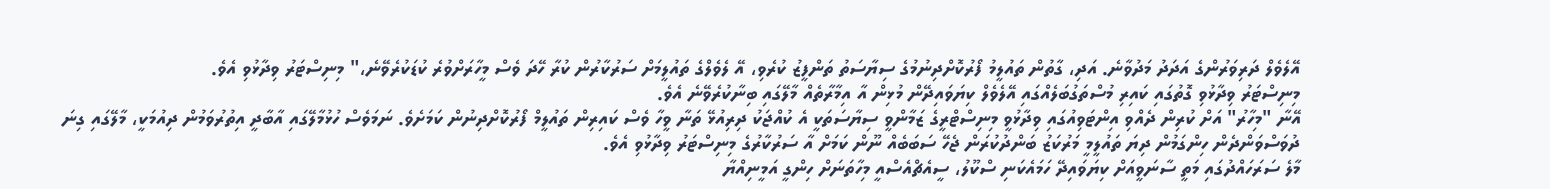އޭލެވެލް ދަރިވަރުންގެ އަދަދު މަދުވާނެ. އަދި، ގާތުން ތައުލީމު ފޯރުކޮށްދިނުމުގެ ސިޔާސަތު ތަންފީޒު ކުރެވި، އޭ ލެވެލްގެ ތައުލީމަށް ސަރުކާރުން ކުރާ ހޭދަ ވެސް މީހާރަށްވުރެ ކުޑަކުރެވޭނެ،" މިނިސްޓަރު ވިދާޅުވި އެވެ.
މިނިސްޓަރު ވިދާޅުވި ގޮތުގައި ކައިރި މުސްތަގުބަލެއްގައި އޭލެވެލް ކިޔަވައިދޭން މުޅިން އާ އިމާރާތެއް މާލޭގައި ބިނާކުރެވޭނެ އެވެ.
އޭނާ "މިހާރު" އަށް ކުރިން ދެއްވި އިންޓަވިއުގައި ވިދާޅުވީ މިނިސްޓްރީގެ ޒަމާންވީ ސިޔާސަތަކީ އެ ކުއްޖަކު ދިރިއުޅޭ ތަނާ ވީހާ ވެސް ކައިރިން ތައުލީމް ފޯރުކޮށްދިނުން ކަމަށެވެ. ނަމަވެސް ހުޅުމާލޭގައި އާބާދީ އިތުރުވަމުން ދިއުމަކީ، މާލޭގައި ގިނަ ދުވަސްވަންދެން ހިންގަމުން ދިޔަ ތައުލީމީ މަރުކަޒު ބަންދުކުރަން ޖެހޭ ސަބަބެއް ނޫން ކަމަށް އާ ސަރުކާރުގެ މިނިސްޓަރު ވިދާޅުވި އެވެ.
މާލެ ސަރަހައްދުގައި މަތީ ސާނަވީއަށް ކިޔަވައިދޭ ހަމައެކަނި ސްކޫލު، ސީއެޗްއެސްއީ މިހާތަނަށް ހިންގީ އަމީނިއްޔާ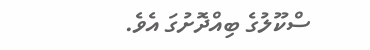ސްކޫލުގެ ބިއްދޮށުގަ އެވެ.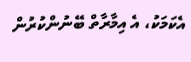އެކަމަކު، އެ އިމާރާތް ބޭނުންކުރުން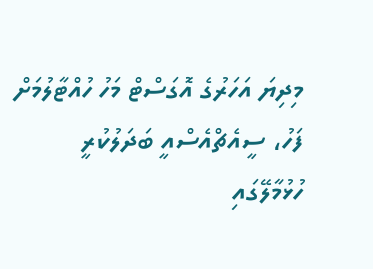މިދިޔަ އަހަރުގެ އޮގަސްޓް މަހު ހުއްޓާލުމަށް ފަހު، ސީއެޗްއެސްއީ ބަދަލުކުރީ ހުޅުމާލޭގައި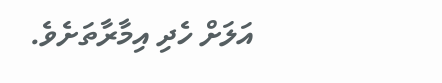އަލަށް ހެދި އިމާރާތަށެވެ.